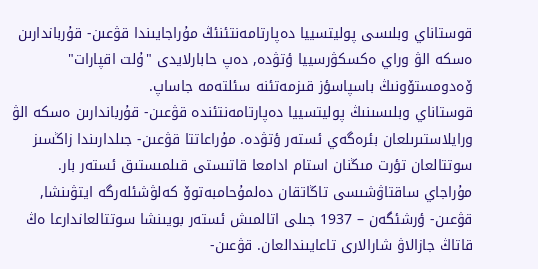قوستاناي وبلىسى پوليتسييا دەپارتامەنتئنئڭ مۇراجايىندا قۋعىن- قۇرباندارىن ەسكە الۋ وراي ەكسكۋرسييا ؤتۋدە, دەپ حابارلايدى "ۇلت اقپارات" ۆەدومستۆونىڭ باسپاسؤز قىزمەتئنە سئلتەمە جاساپ.
قوستاناي وبلىسىنىڭ پوليتسييا دەپارتامەنتئندە قۋعىن- قۇرباندارىن ەسكە الۋ ورايلاستىرىلعان بئرەگەي ئستەر ؤتۋدە. مۇراعاتتا قۋعىن- جىلدارىندا زاڭسىز سوتتالعان تؤرت مىڭنان استام ادامعا قاتىستى قىلمىستىق ئستەر بار.
مۇراجاي ساقتاۋشىسى تاڭاتقان دەلمۇحامبەتوۆ كەلۋشئلەرگە ايتۋىنشا, قۋعىن- ؤرشئگەن – 1937 جىلى اتالمىش ئستەر بويىنشا سوتتالعاندارعا ەڭ قاتاڭ جازالاۋ شارالارى تاعايىندالعان. قۋعىن-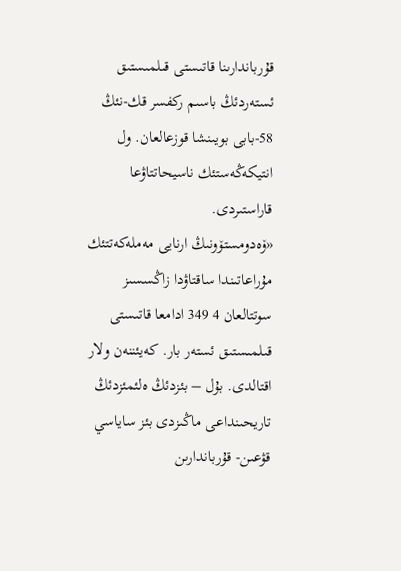قۇرباندارىنا قاتىستى قىلمىستىق ئستەردئڭ باسىم ركفسر قك-نئڭ 58-بابى بويىنشا قوزعالعان. ول انتيكەڭەستئك ناسيحاتتاۋعا قاراستىردى.
«ۆەدومستۆونىڭ ارنايى مەملەكەتتئك مۇراعاتىندا ساقتاۋدا زاڭسسىز سوتتالعان 4 349 ادامعا قاتىستى قىلمىستىق ئستەر بار. كەيئننەن ولار اقتالدى. بۇل – بئزدئڭ ەلئمئزدئڭ تاريحىنداعى ماڭىزدى بئز ساياسي قۋعىن- قۇرباندارىن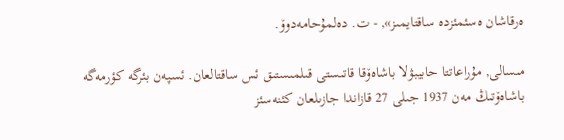ەرقاشان ەسئمئزدە ساقتايمىز», - ت. دەلمۇحامەدوۆ.

مىسالى, مۇراعاتتا حابيبۋلا باشاەۆقا قاتىستى قىلمىستىق ئس ساقتالعان. ئسپەن بئرگە كؤرمەگە باشاەۆتىڭ مەن 1937 جىلى 27 قازاندا جازىلعان كئنەسئز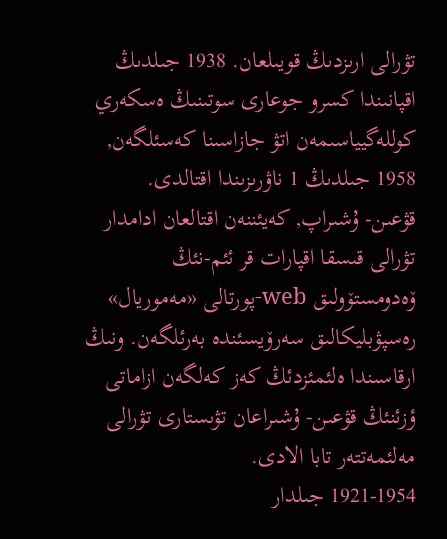تۋرالى ارىزدىڭ قويىلعان. 1938 جىلدىڭ اقپانىندا كسرو جوعارى سوتىنىڭ ەسكەري كوللەگيياسىمەن اتۋ جازاسىنا كەسئلگەن, 1958 جىلدىڭ 1 ناۋرىزىندا اقتالدى.
قۋعىن- ۇشىراپ, كەيئننەن اقتالعان ادامدار تۋرالى قىسقا اقپارات قر ئئم-نئڭ ۆەدومستۆولىق web-پورتالى «مەموريال» رەسپۋبليكالىق سەرۆيسئندە بەرئلگەن. ونىڭ ارقاسىندا ەلئمئزدئڭ كەز كەلگەن ازاماتى ؤزئنئڭ قۋعىن- ۇشىراعان تۋىستارى تۋرالى مەلئمەتتەر تابا الادى.
1921-1954 جىلدار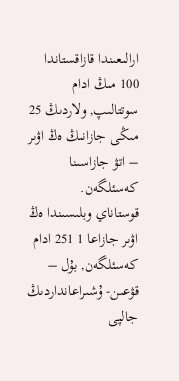ارالىعىندا قازاقستاندا 100 مىڭ ادام سوتتالىپ, ولاردىڭ 25 مىڭى جازانىڭ ەڭ اۋىر – اتۋ جازاسىنا كەسئلگەن.
قوستاناي وبلىسىندا ەڭ اۋىر جازاعا 1 251 ادام كەسئلگەن, بۇل – قۋعىن- ۇشىراعانداردىڭ جالپى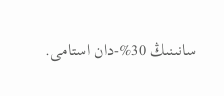سانىنىڭ 30%-دان استامى.